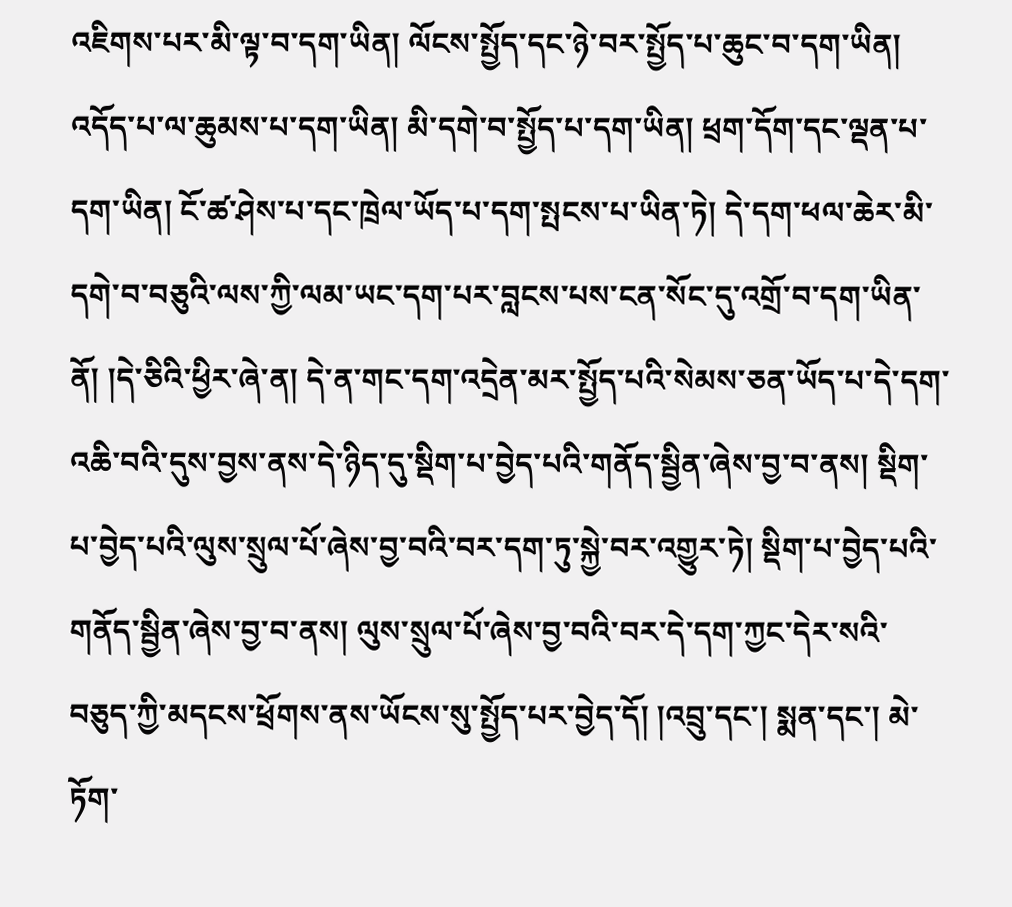འཇིགས་པར་མི་ལྟ་བ་དག་ཡིན། ལོངས་སྤྱོད་དང་ཉེ་བར་སྤྱོད་པ་ཆུང་བ་དག་ཡིན། འདོད་པ་ལ་ཆུམས་པ་དག་ཡིན། མི་དགེ་བ་སྤྱོད་པ་དག་ཡིན། ཕྲག་དོག་དང་ལྡན་པ་དག་ཡིན། ངོ་ཚ་ཤེས་པ་དང་ཁྲེལ་ཡོད་པ་དག་སྤངས་པ་ཡིན་ཏེ། དེ་དག་ཕལ་ཆེར་མི་དགེ་བ་བཅུའི་ལས་ཀྱི་ལམ་ཡང་དག་པར་བླངས་པས་ངན་སོང་དུ་འགྲོ་བ་དག་ཡིན་ནོ། །དེ་ཅིའི་ཕྱིར་ཞེ་ན། དེ་ན་གང་དག་འདྲེན་མར་སྤྱོད་པའི་སེམས་ཅན་ཡོད་པ་དེ་དག་འཆི་བའི་དུས་བྱས་ནས་དེ་ཉིད་དུ་སྡིག་པ་བྱེད་པའི་གནོད་སྦྱིན་ཞེས་བྱ་བ་ནས། སྡིག་པ་བྱེད་པའི་ལུས་སྲུལ་པོ་ཞེས་བྱ་བའི་བར་དག་ཏུ་སྐྱེ་བར་འགྱུར་ཏེ། སྡིག་པ་བྱེད་པའི་གནོད་སྦྱིན་ཞེས་བྱ་བ་ནས། ལུས་སྲུལ་པོ་ཞེས་བྱ་བའི་བར་དེ་དག་ཀྱང་དེར་སའི་བཅུད་ཀྱི་མདངས་ཕྲོགས་ནས་ཡོངས་སུ་སྤྱོད་པར་བྱེད་དོ། །འབྲུ་དང་། སྨན་དང་། མེ་ཏོག་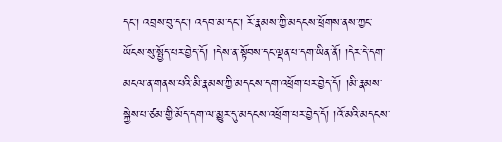དང་། འབྲས་བུ་དང་། འདབ་མ་དང་། རོ་རྣམས་ཀྱི་མདངས་ཕྲོགས་ནས་ཀྱང་ཡོངས་སུ་སྤྱོད་པར་བྱེད་དོ། །དེས་ན་སྟོབས་དང་ལྡན་པ་དག་ཡིན་ནོ། །དེར་དེ་དག་མངལ་ན་གནས་པའི་མི་རྣམས་ཀྱི་མདངས་དག་འཕྲོག་པར་བྱེད་དོ། །མི་རྣམས་སྐྱེས་པ་ཙམ་གྱི་མོད་དག་ལ་མྱུར་དུ་མདངས་འཕྲོག་པར་བྱེད་དོ། །འོ་མའི་མདངས་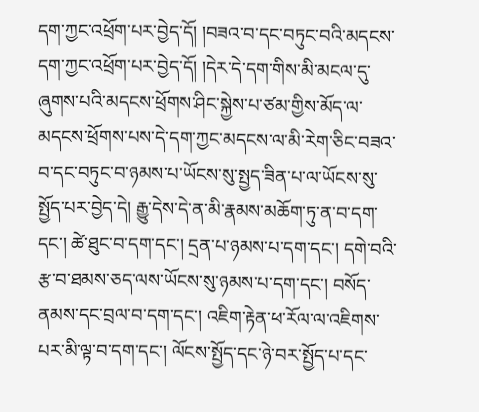དག་ཀྱང་འཕྲོག་པར་བྱེད་དོ། །བཟའ་བ་དང་བཏུང་བའི་མདངས་དག་ཀྱང་འཕྲོག་པར་བྱེད་དོ། །དེར་དེ་དག་གིས་མི་མངལ་དུ་ཞུགས་པའི་མདངས་ཕྲོགས་ཤིང་སྐྱེས་པ་ཙམ་གྱིས་མོད་ལ་མདངས་ཕྲོགས་པས་དེ་དག་ཀྱང་མདངས་ལ་མི་རེག་ཅིང་བཟའ་བ་དང་བཏུང་བ་ཉམས་པ་ཡོངས་སུ་སྤྱད་ཟིན་པ་ལ་ཡོངས་སུ་སྤྱོད་པར་བྱེད་དེ། རྒྱུ་དེས་དེ་ན་མི་རྣམས་མཆོག་ཏུ་ན་བ་དག་དང་། ཚེ་ཐུང་བ་དག་དང་། དྲན་པ་ཉམས་པ་དག་དང་། དགེ་བའི་རྩ་བ་ཐམས་ཅད་ལས་ཡོངས་སུ་ཉམས་པ་དག་དང་། བསོད་ནམས་དང་བྲལ་བ་དག་དང་། འཇིག་རྟེན་ཕ་རོལ་ལ་འཇིགས་པར་མི་ལྟ་བ་དག་དང་། ལོངས་སྤྱོད་དང་ཉེ་བར་སྤྱོད་པ་དང་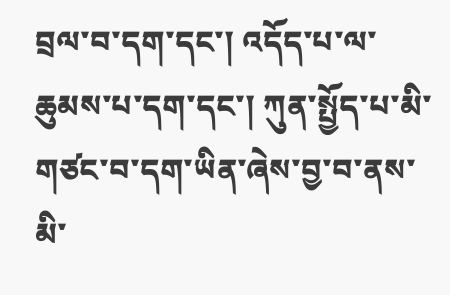བྲལ་བ་དག་དང་། འདོད་པ་ལ་ཆུམས་པ་དག་དང་། ཀུན་སྤྱོད་པ་མི་གཙང་བ་དག་ཡིན་ཞེས་བྱ་བ་ནས་མི་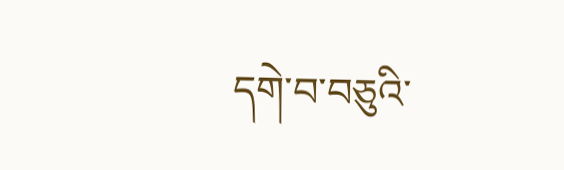དགེ་བ་བཅུའི་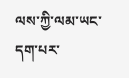ལས་ཀྱི་ལམ་ཡང་དག་པར་